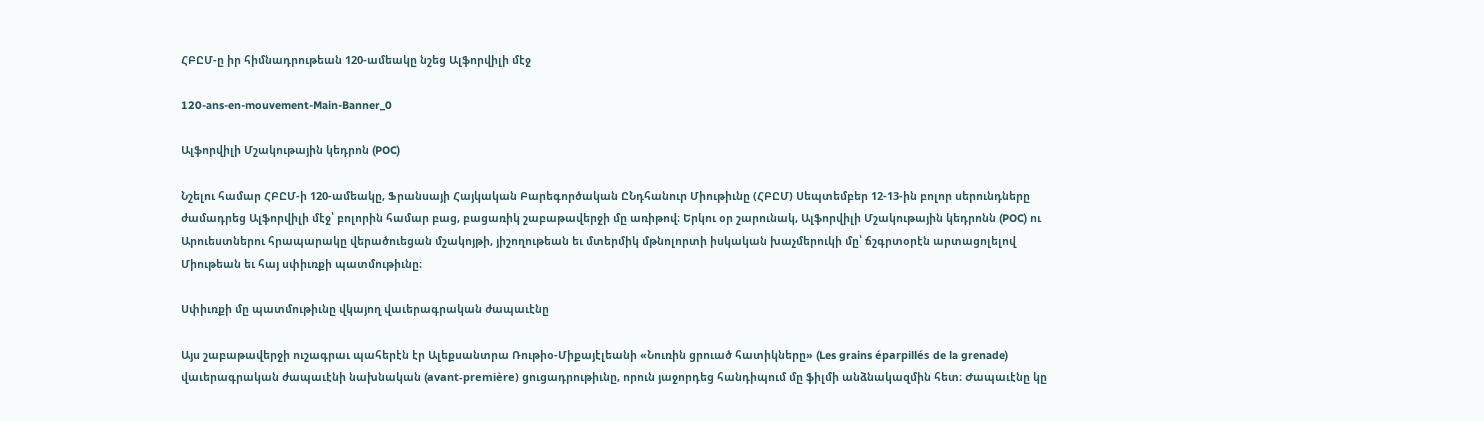ՀԲԸՄ-ը իր հիմնադրութեան 120-ամեակը նշեց Ալֆորվիլի մէջ

120-ans-en-mouvement-Main-Banner_0

Ալֆորվիլի Մշակութային կեդրոն (POC)

Նշելու համար ՀԲԸՄ-ի 120-ամեակը, Ֆրանսայի Հայկական Բարեգործական ԸՆդհանուր Միութիւնը (ՀԲԸՄ) Սեպտեմբեր 12-13-ին բոլոր սերունդները ժամադրեց Ալֆորվիլի մէջ՝ բոլորին համար բաց, բացառիկ շաբաթավերջի մը առիթով։ Երկու օր շարունակ, Ալֆորվիլի Մշակութային կեդրոնն (POC) ու Արուեստներու հրապարակը վերածուեցան մշակոյթի, յիշողութեան եւ մտերմիկ մթնոլորտի իսկական խաչմերուկի մը՝ ճշգրտօրէն արտացոլելով Միութեան եւ հայ սփիւռքի պատմութիւնը։

Սփիւռքի մը պատմութիւնը վկայող վաւերագրական ժապաւէնը

Այս շաբաթավերջի ուշագրաւ պահերէն էր Ալեքսանտրա Ռութիօ-Միքայէլեանի «Նուռին ցրուած հատիկները» (Les grains éparpillés de la grenade) վաւերագրական ժապաւէնի նախնական (avant-première) ցուցադրութիւնը, որուն յաջորդեց հանդիպում մը ֆիլմի անձնակազմին հետ։ Ժապաւէնը կը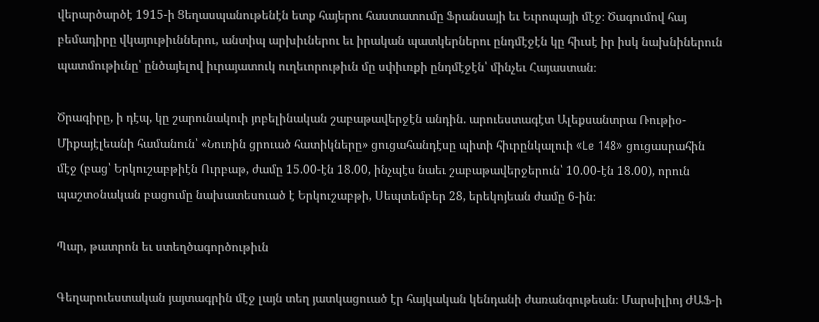վերարծարծէ 1915-ի Ցեղասպանութենէն ետք հայերու հաստատումը Ֆրանսայի եւ Եւրոպայի մէջ։ Ծագումով հայ բեմադիրը վկայութիւններու, անտիպ արխիւներու եւ իրական պատկերներու ընդմէջէն կը հիւսէ իր իսկ նախնիներուն պատմութիւնը՝ ընծայելով իւրայատուկ ուղեւորութիւն մը սփիւռքի ընդմէջէն՝ մինչեւ Հայաստան։

Ծրագիրը, ի դէպ, կը շարունակուի յոբելինական շաբաթավերջէն անդին. արուեստագէտ Ալեքսանտրա Ռութիօ-Միքայէլեանի համանուն՝ «Նուռին ցրուած հատիկները» ցուցահանդէսը պիտի հիւրընկալուի «Le 148» ցուցասրահին մէջ (բաց՝ Երկուշաբթիէն Ուրբաթ, ժամը 15.00-էն 18.00, ինչպէս նաեւ շաբաթավերջերուն՝ 10.00-էն 18.00), որուն պաշտօնական բացումը նախատեսուած է Երկուշաբթի, Սեպտեմբեր 28, երեկոյեան ժամը 6-ին։

Պար, թատրոն եւ ստեղծագործութիւն

Գեղարուեստական յայտագրին մէջ լայն տեղ յատկացուած էր հայկական կենդանի ժառանգութեան։ Մարսիլիոյ ԺԱՖ-ի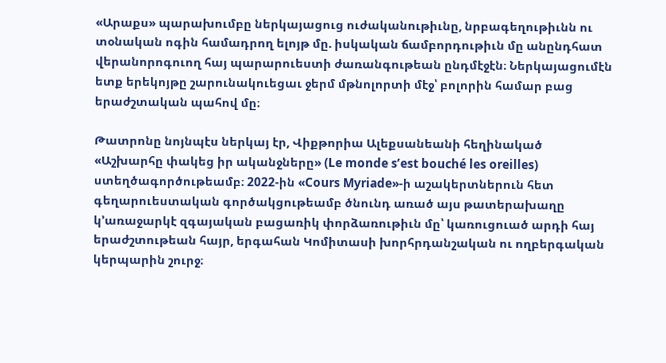«Արաքս» պարախումբը ներկայացուց ուժականութիւնը, նրբագեղութիւնն ու տօնական ոգին համադրող ելոյթ մը. իսկական ճամբորդութիւն մը անընդհատ վերանորոգուող հայ պարարուեստի ժառանգութեան ընդմէջէն։ Ներկայացումէն ետք երեկոյթը շարունակուեցաւ ջերմ մթնոլորտի մէջ՝ բոլորին համար բաց երաժշտական պահով մը։

Թատրոնը նոյնպէս ներկայ էր, Վիքթորիա Ալեքսանեանի հեղինակած «Աշխարհը փակեց իր ականջները» (Le monde s’est bouché les oreilles) ստեղծագործութեամբ։ 2022-ին «Cours Myriade»-ի աշակերտներուն հետ գեղարուեստական գործակցութեամբ ծնունդ առած այս թատերախաղը կ’առաջարկէ զգայական բացառիկ փորձառութիւն մը՝ կառուցուած արդի հայ երաժշտութեան հայր, երգահան Կոմիտասի խորհրդանշական ու ողբերգական կերպարին շուրջ։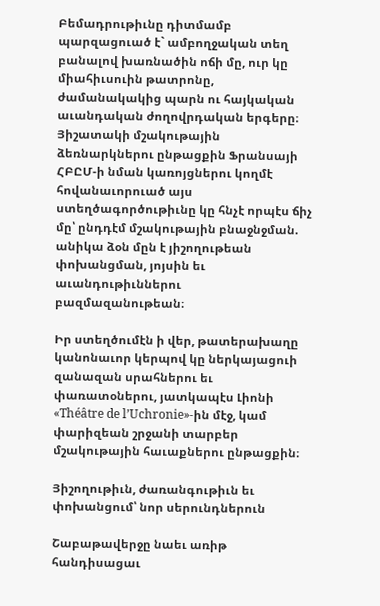Բեմադրութիւնը դիտմամբ պարզացուած է` ամբողջական տեղ բանալով խառնածին ոճի մը, ուր կը միահիւսուին թատրոնը, ժամանակակից պարն ու հայկական աւանդական ժողովրդական երգերը։ Յիշատակի մշակութային ձեռնարկներու ընթացքին Ֆրանսայի ՀԲԸՄ-ի նման կառոյցներու կողմէ հովանաւորուած այս ստեղծագործութիւնը կը հնչէ որպէս ճիչ մը՝ ընդդէմ մշակութային բնաջնջման. անիկա ձօն մըն է յիշողութեան փոխանցման, յոյսին եւ աւանդութիւններու բազմազանութեան։

Իր ստեղծումէն ի վեր, թատերախաղը կանոնաւոր կերպով կը ներկայացուի զանազան սրահներու եւ փառատօներու, յատկապէս Լիոնի «Théâtre de l’Uchronie»-ին մէջ, կամ փարիզեան շրջանի տարբեր մշակութային հաւաքներու ընթացքին։

Յիշողութիւն, ժառանգութիւն եւ փոխանցում՝ նոր սերունդներուն

Շաբաթավերջը նաեւ առիթ հանդիսացաւ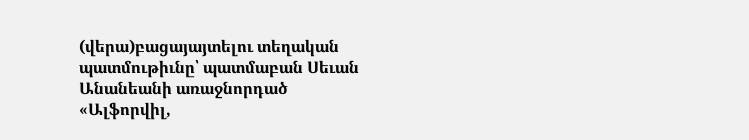(վերա)բացայայտելու տեղական պատմութիւնը՝ պատմաբան Սեւան Անանեանի առաջնորդած «Ալֆորվիլ,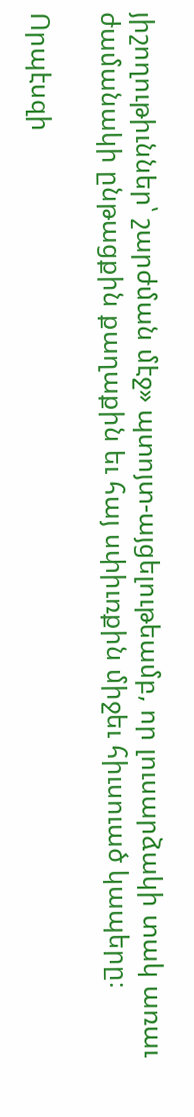յիշողութիւններ՝ շարժման մէջ» պտոյտ-այցելութեամբ, որ լուսարձակի տակ առաւ ժամանակի ընթացքին քաղաքին եւ հայ սփիւռքին միջեւ հիւսուած կապերը։

Որպէսզի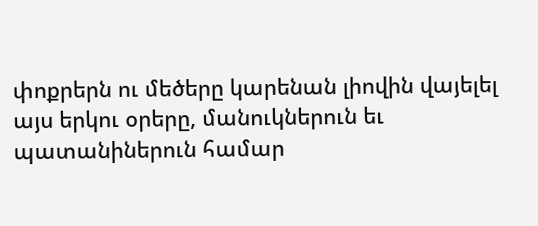փոքրերն ու մեծերը կարենան լիովին վայելել այս երկու օրերը, մանուկներուն եւ պատանիներուն համար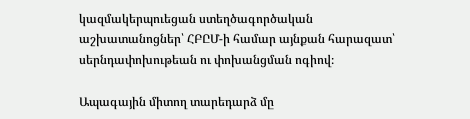կազմակերպուեցան ստեղծագործական աշխատանոցներ՝ ՀԲԸՄ-ի համար այնքան հարազատ՝ սերնդափոխութեան ու փոխանցման ոգիով։

Ապագային միտող տարեդարձ մը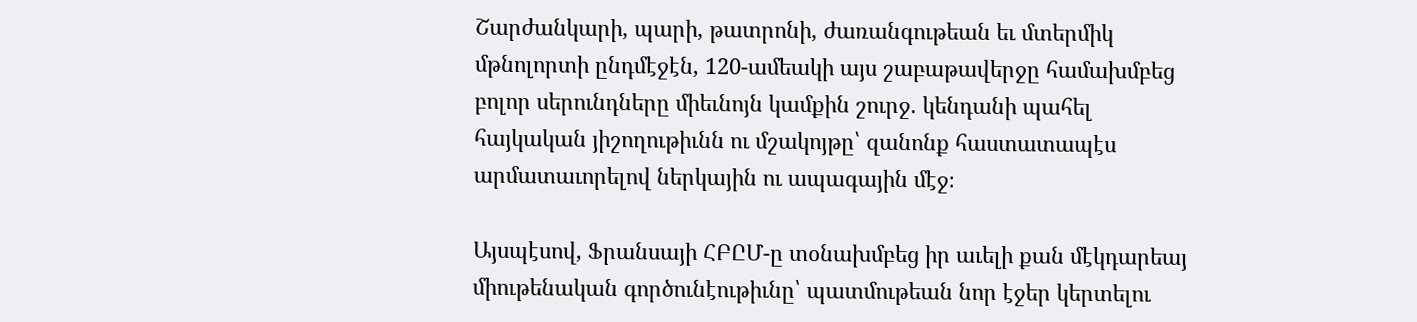Շարժանկարի, պարի, թատրոնի, ժառանգութեան եւ մտերմիկ մթնոլորտի ընդմէջէն, 120-ամեակի այս շաբաթավերջը համախմբեց բոլոր սերունդները միեւնոյն կամքին շուրջ. կենդանի պահել հայկական յիշողութիւնն ու մշակոյթը՝ զանոնք հաստատապէս արմատաւորելով ներկային ու ապագային մէջ։

Այսպէսով, Ֆրանսայի ՀԲԸՄ-ը տօնախմբեց իր աւելի քան մէկդարեայ միութենական գործունէութիւնը՝ պատմութեան նոր էջեր կերտելու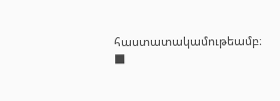հաստատակամութեամբ։ ■